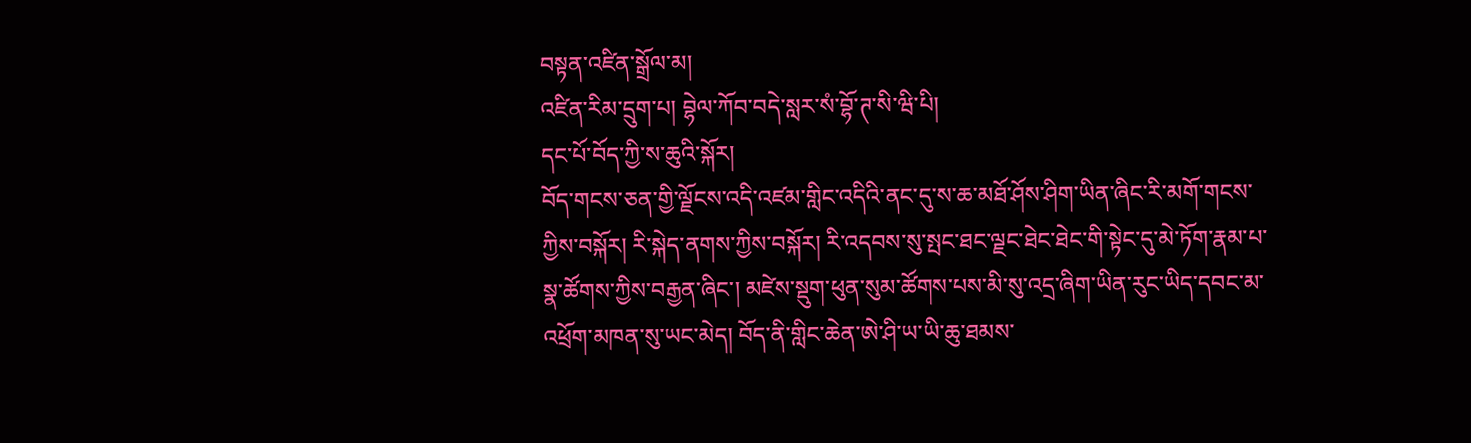བསྟན་འཛིན་སྒྲོལ་མ།
འཛིན་རིམ་དྲུག་པ། བྷེལ་ཀོབ་བདེ་སླར་སཾ་བྷོ་ཊ་སི་ཝི་པི།
དང་པོ་བོད་ཀྱི་ས་ཆུའི་སྐོར།
བོད་གངས་ཅན་གྱི་ལྗོངས་འདི་འཛམ་གླིང་འདིའི་ནང་དུ་ས་ཆ་མཐོ་ཤོས་ཤིག་ཡིན་ཞིང་རི་མགོ་གངས་ཀྱིས་བསྐོར། རི་སྐེད་ནགས་ཀྱིས་བསྐོར། རི་འདབས་སུ་སྤང་ཐང་ལྗང་ཐེང་ཐེང་གི་སྟེང་དུ་མེ་ཏོག་རྣམ་པ་སྣ་ཚོགས་ཀྱིས་བརྒྱན་ཞིང་། མཛེས་སྡུག་ཕུན་སུམ་ཚོགས་པས་མི་སུ་འདྲ་ཞིག་ཡིན་རུང་ཡིད་དབང་མ་འཕྲོག་མཁན་སུ་ཡང་མེད། བོད་ནི་གླིང་ཆེན་ཨེ་ཤི་ཡ་ཡི་ཆུ་ཐམས་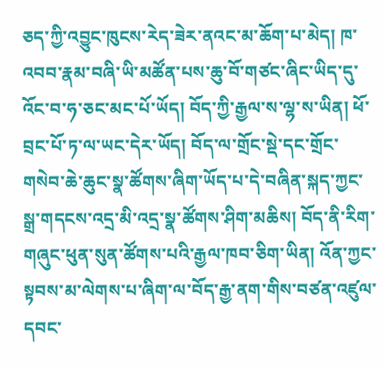ཅད་ཀྱི་འབྱུང་ཁུངས་རེད་ཟེར་ནའང་མ་ཆོག་པ་མེད། ཁ་འབབ་རྣམ་བཞི་ཡི་མཚོན་པས་ཆུ་བོ་གཙང་ཞིང་ཡིད་དུ་འོང་བ་ཧ་ཅང་མང་པོ་ཡོད། བོད་ཀྱི་རྒྱལ་ས་ལྷ་ས་ཡིན། ཕོ་བྲང་པོ་ཏ་ལ་ཡང་དེར་ཡོད། བོད་ལ་གྲོང་སྡེ་དང་གྲོང་གསེབ་ཆེ་ཆུང་སྣ་ཚོགས་ཞིག་ཡོད་པ་དེ་བཞིན་སྐད་ཀྱང་སྒྲ་གདངས་འདྲ་མི་འདྲ་སྣ་ཚོགས་ཤིག་མཆིས། བོད་ནི་རིག་གཞུང་ཕུན་སུན་ཚོགས་པའི་རྒྱལ་ཁབ་ཅིག་ཡིན། འོན་ཀྱང་སྟབས་མ་ལེགས་པ་ཞིག་ལ་བོད་རྒྱ་ནག་གིས་བཙན་འཛུལ་དབང་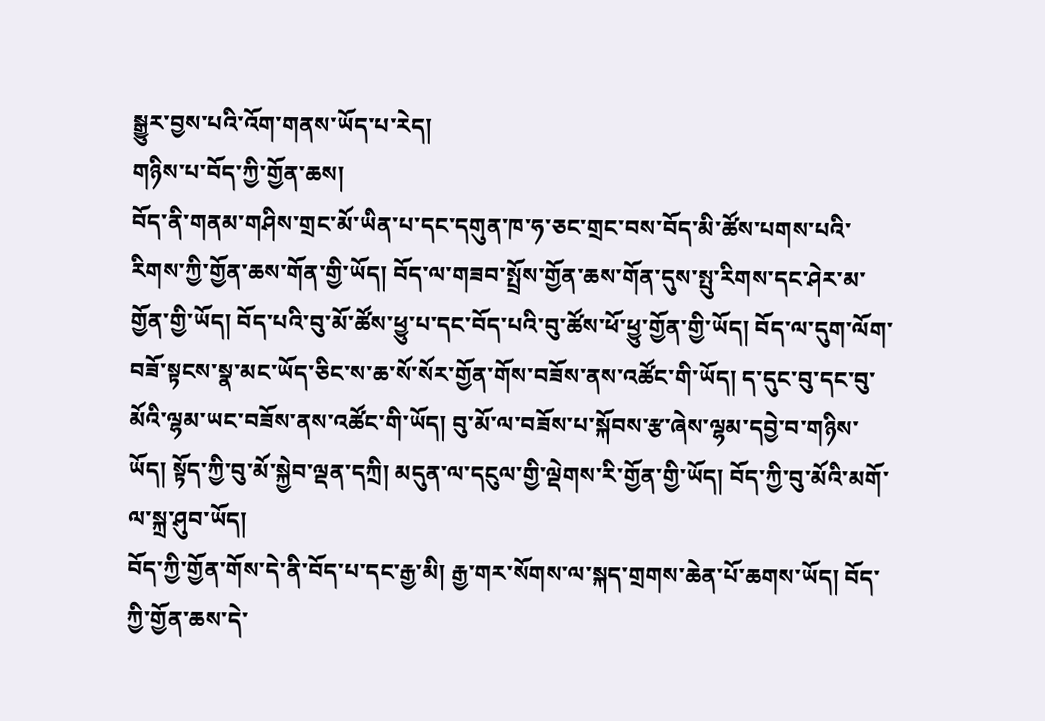སྒྱུར་བྱས་པའི་འོག་གནས་ཡོད་པ་རེད།
གཉིས་པ་བོད་ཀྱི་གྱོན་ཆས།
བོད་ནི་གནམ་གཤིས་གྲང་མོ་ཡིན་པ་དང་དགུན་ཁ་ཧ་ཅང་གྲང་བས་བོད་མི་ཚོས་པགས་པའི་རིགས་ཀྱི་གྱོན་ཆས་གོན་གྱི་ཡོད། བོད་ལ་གཟབ་སྤྲོས་གྱོན་ཆས་གོན་དུས་སྤུ་རིགས་དང་ཤེར་མ་གྱོན་གྱི་ཡོད། བོད་པའི་བུ་མོ་ཚོས་ཕྱུ་པ་དང་བོད་པའི་བུ་ཚོས་ཕོ་ཕྱུ་གྱོན་གྱི་ཡོད། བོད་ལ་དུག་ལོག་བཟོ་སྟངས་སྣ་མང་ཡོད་ཅིང་ས་ཆ་སོ་སོར་གྱོན་གོས་བཟོས་ནས་འཚོང་གི་ཡོད། ད་དུང་བུ་དང་བུ་མོའི་ལྷམ་ཡང་བཟོས་ནས་འཚོང་གི་ཡོད། བུ་མོ་ལ་བཟོས་པ་སྐོབས་རྩ་ཞེས་ལྷམ་དབྱེ་བ་གཉིས་ཡོད། སྟོད་ཀྱི་བུ་མོ་སྐྱེབ་ལྡན་དཀྲི། མདུན་ལ་དངུལ་གྱི་ལྡེགས་རི་གྱོན་གྱི་ཡོད། བོད་ཀྱི་བུ་མོའི་མགོ་ལ་སྐྲ་ཤུབ་ཡོད།
བོད་ཀྱི་གྱོན་གོས་དེ་ནི་བོད་པ་དང་རྒྱ་མི། རྒྱ་གར་སོགས་ལ་སྐད་གྲགས་ཆེན་པོ་ཆགས་ཡོད། བོད་ཀྱི་གྱོན་ཆས་དེ་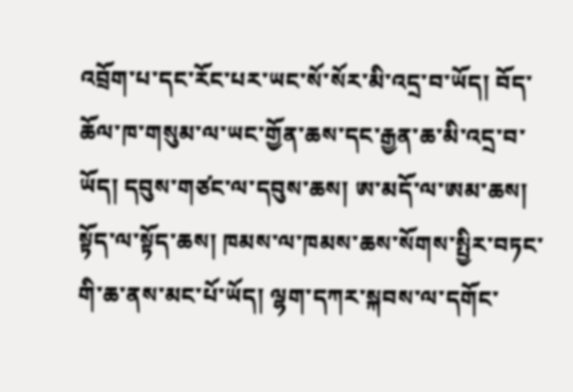འབྲོག་པ་དང་རོང་པར་ཡང་སོ་སོར་མི་འདྲ་བ་ཡོད། བོད་ཆོལ་ཁ་གསུམ་ལ་ཡང་གྱོན་ཆས་དང་རྒྱན་ཆ་མི་འདྲ་བ་ཡོད། དབུས་གཙང་ལ་དབུས་ཆས། ཨ་མདོ་ལ་ཨམ་ཆས། སྟོད་ལ་སྟོད་ཆས། ཁམས་ལ་ཁམས་ཆས་སོགས་སྤྱིར་བཏང་གི་ཆ་ནས་མང་པོ་ཡོད། ལྷག་དཀར་སྐབས་ལ་དགོང་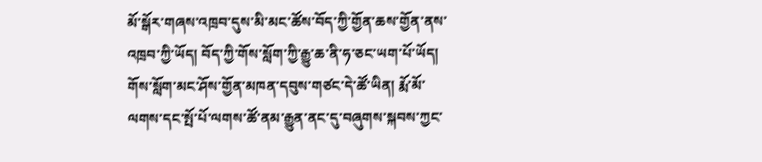མོ་སྒོར་གཞས་འཁྲབ་དུས་མི་མང་ཚོས་བོད་ཀྱི་གྱོན་ཆས་གྱོན་ནས་འཁྲབ་ཀྱི་ཡོད། བོད་ཀྱི་གོས་སློག་ཀྱི་རྒྱུ་ཆ་ནི་ཧ་ཅང་ཡག་པོ་ཡོད། གོས་སློག་མང་ཤོས་གྱོན་མཁན་དབུས་གཙང་དེ་ཚོ་ཡིན། རྨོ་མོ་ལགས་དང་སྤོ་པོ་ལགས་ཚོ་ནམ་རྒྱུན་ནང་དུ་བཞུགས་སྐབས་ཀྱང་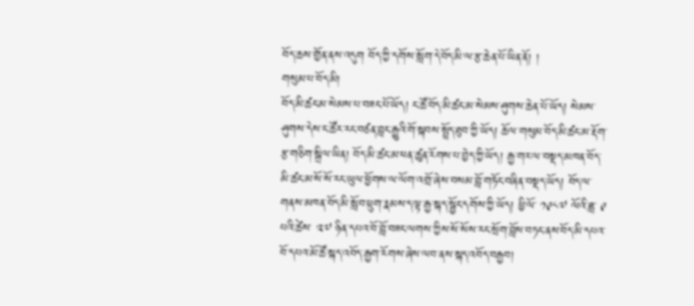བོད་ཆས་གྱོན་ནས་འདུག བོད་ཀྱི་དགོས་སློག་དེ་བོད་མི་ལ་རྩ་ཆེན་པོ་ཡིན་ནོ། །
གསུམ་པ་བོད་མི།
བོད་མི་ཚང་མ་སེམས་པ་བཟང་པོ་ཡོད། ང་ཚོ་བོད་མི་ཚང་མ་སེམས་ཤུགས་ཆེན་པོ་ཡོད། སེམས་ཤུགས་དེས་ང་ཚོར་རང་བཙན་བླང་རྒྱུའི་གོ་སྐབས་སྤྲོད་ཐུབ་ཀྱི་ཡོད། ཆོལ་གསུམ་བོད་མི་ཚང་མ་རྡོག་རྩ་གཅིག་སྒྲིལ་ཡིན། བོད་མི་ཚང་མ་ཕན་ཚུན་རོགས་པ་བྱེད་ཀྱི་ཡོད། རྒྱ་གར་ལ་བསྡད་མཁན་བོད་མི་ཚང་མ་སོ་སོ་རང་ཡུལ་ཕྱོགས་ལ་ལོག་འགྲོ་ཞེས་བསམ་བློ་གཏོང་བཞིན་བསྡད་ཡོད། བོད་ལ་གནས་མཁན་བོད་མི་སློབ་ཕྲུག་རྣམས་ད་ལྟ་རྒྱ་སྐད་སྦྱོང་དགོས་ཀྱི་ཡོད། ཕྱི་ལོ་ ༡༩༨༧ ལོའི་ཟླ་ ༩ པའི་ཚེས་ ༢༧ ཉིན་དཔའ་བོ་བློ་བཟང་ལགས་ཀྱིས་སོ་སོས་རང་སྲོག་བློས་བཏང་ནས་བོད་མི་དཔའ་བོ་དཔའ་མོ་ཚོ་སྐད་འབོད་རྒྱག་རོགས་ཞེས་ལབ་ནས་སྐད་འབོད་བརྒྱབ།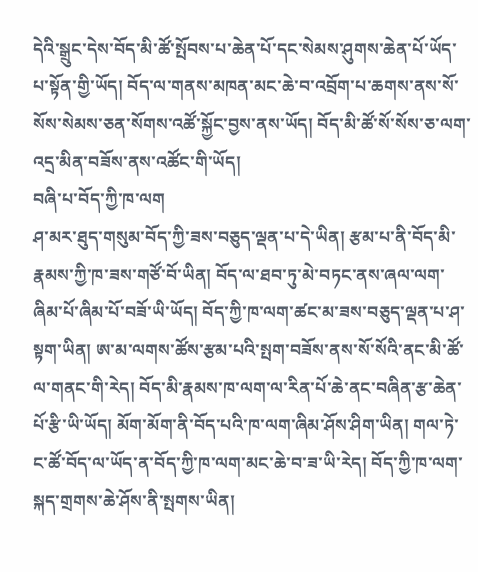དེའི་སྒྲུང་དེས་བོད་མི་ཚོ་སྤོབས་པ་ཆེན་པོ་དང་སེམས་ཤུགས་ཆེན་པོ་ཡོད་པ་སྟོན་གྱི་ཡོད། བོད་ལ་གནས་མཁན་མང་ཆེ་བ་འབྲོག་པ་ཆགས་ནས་སོ་སོས་སེམས་ཅན་སོགས་འཚོ་སྐྱོང་བྱས་ནས་ཡོད། བོད་མི་ཚོ་སོ་སོས་ཅ་ལག་འདྲ་མིན་བཟོས་ནས་འཚོང་གི་ཡོད།
བཞི་པ་བོད་ཀྱི་ཁ་ལག
ཤ་མར་ཐུད་གསུམ་བོད་ཀྱི་ཟས་བཅུད་ལྡན་པ་དེ་ཡིན། རྩམ་པ་ནི་བོད་མི་རྣམས་ཀྱི་ཁ་ཟས་གཙོ་བོ་ཡིན། བོད་ལ་ཐབ་ཏུ་མེ་བཏང་ནས་ཞལ་ལག་ཞིམ་པོ་ཞིམ་པོ་བཟོ་ཡི་ཡོད། བོད་ཀྱི་ཁ་ལག་ཚང་མ་ཟས་བཅུད་ལྡན་པ་ཤ་སྟག་ཡིན། ཨ་མ་ལགས་ཚོས་རྩམ་པའི་སྤག་བཟོས་ནས་སོ་སོའི་ནང་མི་ཚོ་ལ་གནང་གི་རེད། བོད་མི་རྣམས་ཁ་ལག་ལ་རིན་པོ་ཆེ་ནང་བཞིན་རྩ་ཆེན་པོ་རྩི་ཡི་ཡོད། མོག་མོག་ནི་བོད་པའི་ཁ་ལག་ཞིམ་ཤོས་ཤིག་ཡིན། གལ་ཏེ་ང་ཚོ་བོད་ལ་ཡོད་ན་བོད་ཀྱི་ཁ་ལག་མང་ཆེ་བ་ཟ་ཡི་རེད། བོད་ཀྱི་ཁ་ལག་སྐད་གྲགས་ཆེ་ཤོས་ནི་སྤགས་ཡིན།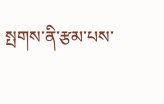སྤགས་ནི་རྩམ་པས་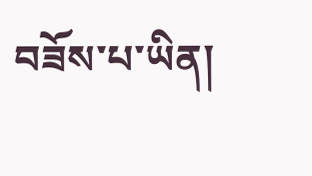བཟོས་པ་ཡིན།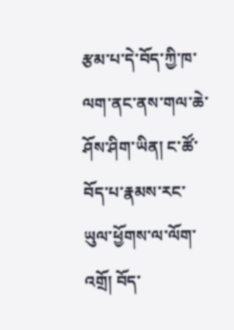རྩམ་པ་དེ་བོད་ཀྱི་ཁ་ལག་ནང་ནས་གལ་ཆེ་ཤོས་ཤིག་ཡིན། ང་ཚོ་བོད་པ་རྣམས་རང་ཡུལ་ཕྱོགས་ལ་ལོག་འགྲོ། བོད་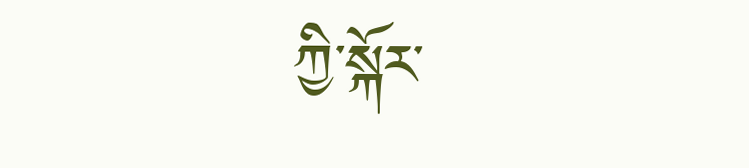ཀྱི་སྐོར་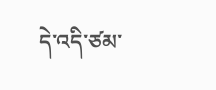དེ་འདི་ཙམ་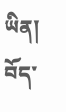ཡིན། བོད་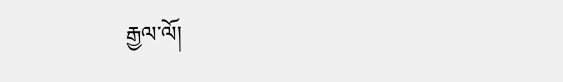རྒྱལ་ལོ།